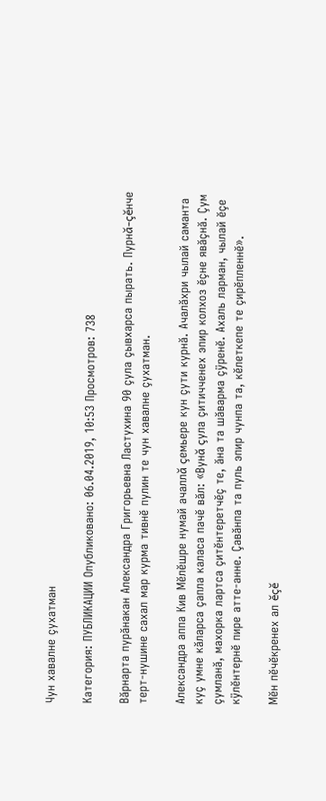Чун хавалне çухатман

Категория: ПУБЛИКАЦИИ Опубликовано: 06.04.2019, 10:53 Просмотров: 738

Вăрнарта пурăнакан Александра Григорьевна Ластухина 90 çула çывхарса пырать. Пурнă-çĕнче терт-нушине сахал мар курма тивнĕ пулин те чун хавалне çухатман.

Александра аппа Кив Мĕлĕшре нумай ачаллă çемьере кун çути курнă. Ачалăхри чылай саманта куç умне кăларса çапла каласа пачĕ вăл: «Вунă çула çитичченех эпир колхоз ĕçне явăçнă. Çум çумланă, махорка лартса çитĕнтеретчĕç те, ăна та шăварма çÿренĕ. Ахаль ларман, чылай ĕçе кÿлĕнтернĕ пире атте-анне. Çавăнпа та пуль эпир чунпа та, кĕлеткепе те çирĕпленнĕ».

Мĕн пĕчĕкренех ал ĕçĕ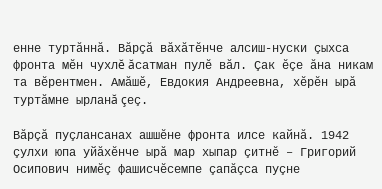енне туртăннă. Вăрçă вăхăтĕнче алсиш-нуски çыхса фронта мĕн чухлĕ ăсатман пулĕ вăл. Çак ĕçе ăна никам та вĕрентмен. Амăшĕ, Евдокия Андреевна, хĕрĕн ырă туртăмне ырланă çеç.

Вăрçă пуçлансанах ашшĕне фронта илсе кайнă. 1942 çулхи юпа уйăхĕнче ырă мар хыпар çитнĕ – Григорий Осипович нимĕç фашисчĕсемпе çапăçса пуçне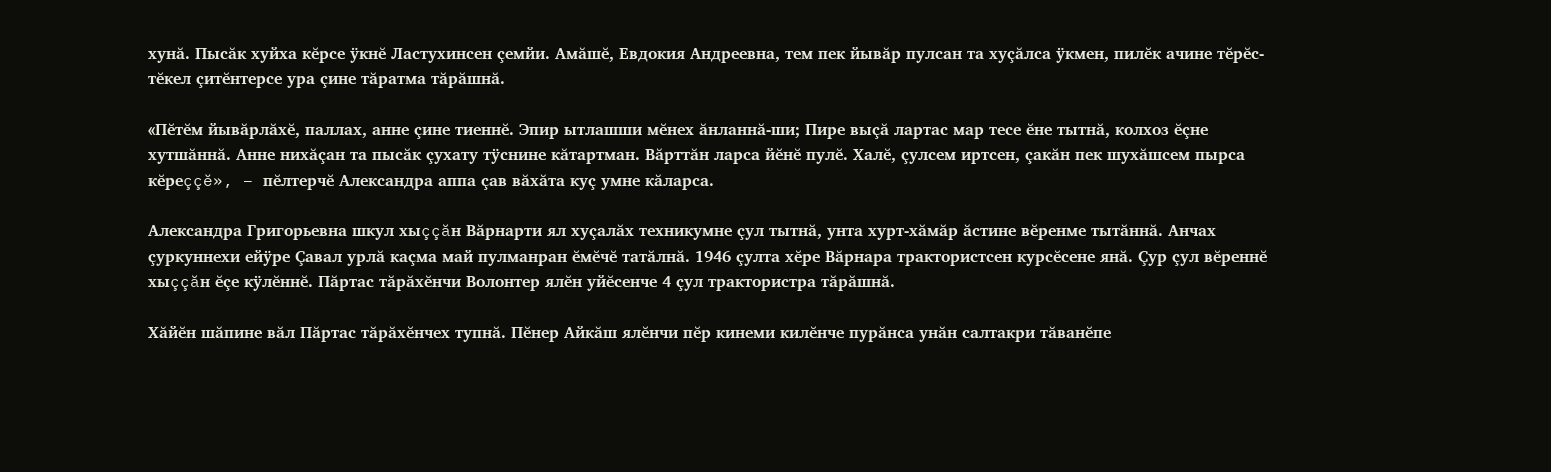хунă. Пысăк хуйха кĕрсе ÿкнĕ Ластухинсен çемйи. Амăшĕ, Евдокия Андреевна, тем пек йывăр пулсан та хуçăлса ÿкмен, пилĕк ачине тĕрĕс-тĕкел çитĕнтерсе ура çине тăратма тăрăшнă.

«Пĕтĕм йывăрлăхĕ, паллах, анне çине тиеннĕ. Эпир ытлашши мĕнех ăнланнă-ши; Пире выçă лартас мар тесе ĕне тытнă, колхоз ĕçне хутшăннă. Анне нихăçан та пысăк çухату тÿснине кăтартман. Вăрттăн ларса йĕнĕ пулĕ. Халĕ, çулсем иртсен, çакăн пек шухăшсем пырса кĕреççĕ», – пĕлтерчĕ Александра аппа çав вăхăта куç умне кăларса.

Александра Григорьевна шкул хыççăн Вăрнарти ял хуçалăх техникумне çул тытнă, унта хурт-хăмăр ăстине вĕренме тытăннă. Анчах çуркуннехи ейÿре Çавал урлă каçма май пулманран ĕмĕчĕ татăлнă. 1946 çулта хĕре Вăрнара трактористсен курсĕсене янă. Çур çул вĕреннĕ хыççăн ĕçе кÿлĕннĕ. Пăртас тăрăхĕнчи Волонтер ялĕн уйĕсенче 4 çул трактористра тăрăшнă.

Хăйĕн шăпине вăл Пăртас тăрăхĕнчех тупнă. Пĕнер Айкăш ялĕнчи пĕр кинеми килĕнче пурăнса унăн салтакри тăванĕпе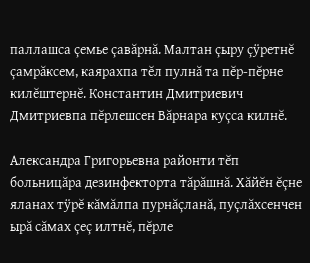паллашса çемье çавăрнă. Малтан çыру çÿретнĕ çамрăксем, каярахпа тĕл пулнă та пĕр-пĕрне килĕштернĕ. Константин Дмитриевич Дмитриевпа пĕрлешсен Вăрнара куçса килнĕ.

Александра Григорьевна районти тĕп больницăра дезинфекторта тăрăшнă. Хăйĕн ĕçне яланах тÿрĕ кăмăлпа пурнăçланă, пуçлăхсенчен ырă сăмах çеç илтнĕ, пĕрле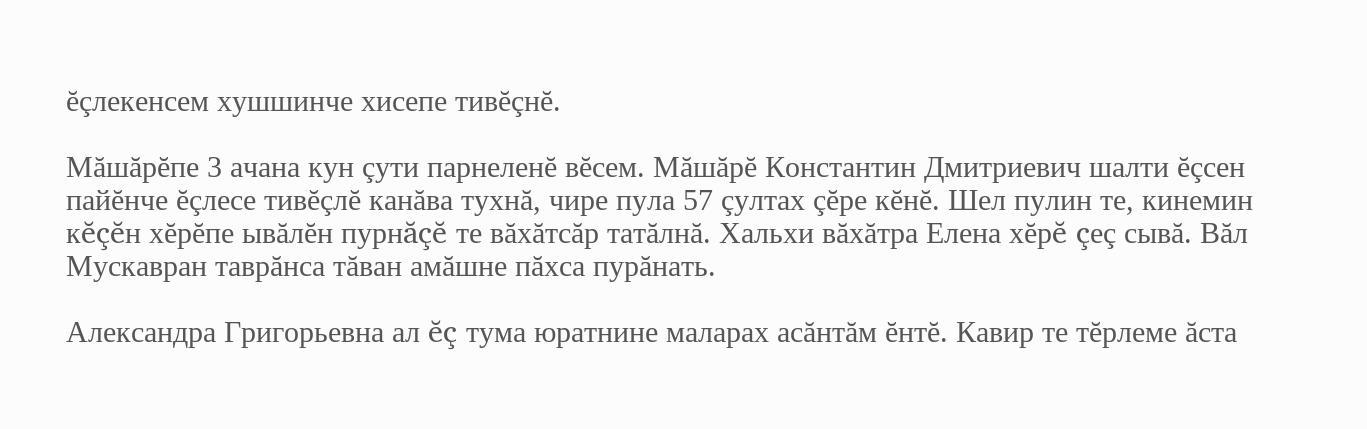ĕçлекенсем хушшинче хисепе тивĕçнĕ.

Мăшăрĕпе 3 ачана кун çути парнеленĕ вĕсем. Мăшăрĕ Константин Дмитриевич шалти ĕçсен пайĕнче ĕçлесе тивĕçлĕ канăва тухнă, чире пула 57 çултах çĕре кĕнĕ. Шел пулин те, кинемин кĕçĕн хĕрĕпе ывăлĕн пурнăçĕ те вăхăтсăр татăлнă. Хальхи вăхăтра Елена хĕрĕ çеç сывă. Вăл Мускавран таврăнса тăван амăшне пăхса пурăнать.

Александра Григорьевна ал ĕç тума юратнине маларах асăнтăм ĕнтĕ. Кавир те тĕрлеме ăста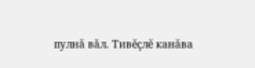пулнă вăл. Тивĕçлĕ канăва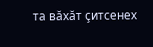та вăхăт çитсенех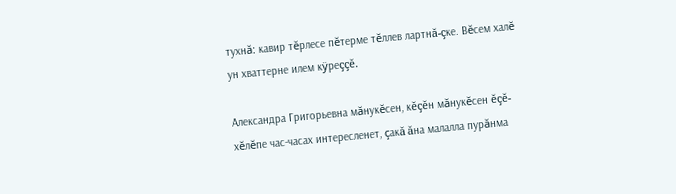тухнă: кавир тĕрлесе пĕтерме тĕллев лартнă-çке. Вĕсем халĕ ун хваттерне илем кÿреççĕ.

Александра Григорьевна мăнукĕсен, кĕçĕн мăнукĕсен ĕçĕ-хĕлĕпе час-часах интересленет, çакă ăна малалла пурăнма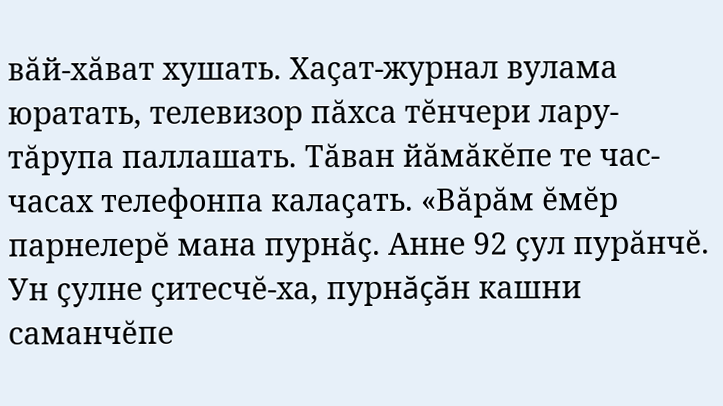вăй-хăват хушать. Хаçат-журнал вулама юратать, телевизор пăхса тĕнчери лару-тăрупа паллашать. Тăван йăмăкĕпе те час-часах телефонпа калаçать. «Вăрăм ĕмĕр парнелерĕ мана пурнăç. Анне 92 çул пурăнчĕ. Ун çулне çитесчĕ-ха, пурнăçăн кашни саманчĕпе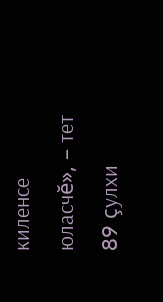киленсе юласчĕ», – тет 89 çулхи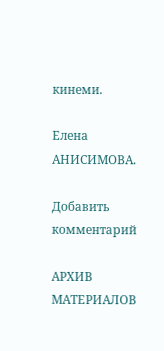кинеми.

Елена АНИСИМОВА.

Добавить комментарий

АРХИВ МАТЕРИАЛОВ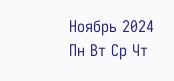Ноябрь 2024
Пн Вт Ср Чт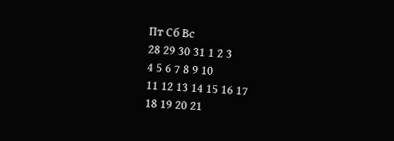Пт Сб Вс
28 29 30 31 1 2 3
4 5 6 7 8 9 10
11 12 13 14 15 16 17
18 19 20 21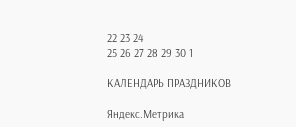22 23 24
25 26 27 28 29 30 1

КАЛЕНДАРЬ ПРАЗДНИКОВ

Яндекс.Метрика